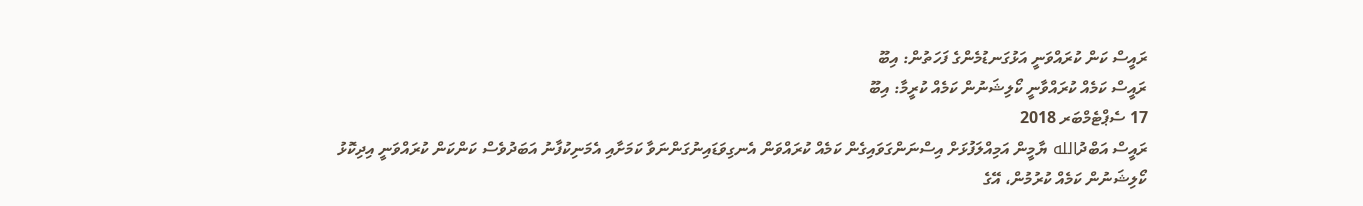ރައީސް ކަން ކުރައްވަނީ އަޅުގަނޑުމެންގެ ފަހަތުން: އިބޫ
ރައީސް ކަމެއް ކުރައްވާނީ ކޯލިޝަނުން ކަމެއް ކުރީމާ: އިބޫ
17 ސެޕްޓެމްބަރ 2018
ރައީސް އަބްދުالله ޔާމީން އަމިއްލަފުޅަށް އިސްނަންގަވައިގެން ކަމެއް ކުރައްވަން އެނގިވަޑައިނުގަންނަވާ ކަމަށާއި އެމަނިކުފާނު އަބަދުވެސް ކަންކަން ކުރައްވަނީ އިދިކޮޅު ކޯލިޝަނުން ކަމެއް ކުރުމުން، އޭގެ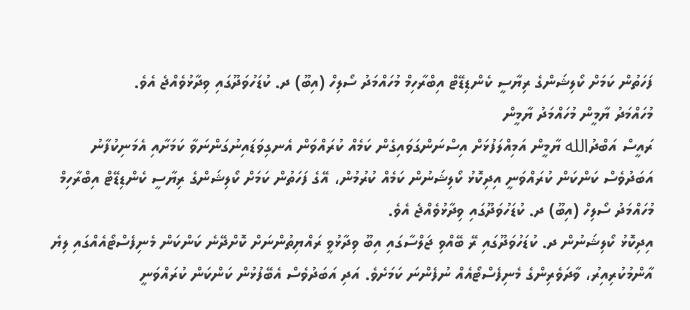ފަހަތުން ކަމަށް ކޯލިޝަންގެ ރިޔާސީ ކެންޑިޑޭޓް އިބްރާހިމް މުހައްމަދު ސޯލިހް (އިބޫ) ދ. ކުޑަހުވަދޫގައި ވިދާޅުވެއްޖެ އެވެ.
މުހައްމަދު ޔާމީން މުހައްމަދު ޔާމީން
ރައީސް އަބްދުالله ޔާމީން އަމިއްލަފުޅަށް އިސްނަންގަވައިގެން ކަމެއް ކުރައްވަން އެނގިވަޑައިނުގަންނަވާ ކަމަށާއި އެމަނިކުފާނު އަބަދުވެސް ކަންކަން ކުރައްވަނީ އިދިކޮޅު ކޯލިޝަނުން ކަމެއް ކުރުމުން، އޭގެ ފަހަތުން ކަމަށް ކޯލިޝަންގެ ރިޔާސީ ކެންޑިޑޭޓް އިބްރާހިމް މުހައްމަދު ސޯލިހް (އިބޫ) ދ. ކުޑަހުވަދޫގައި ވިދާޅުވެއްޖެ އެވެ.
އިދިކޮޅު ކޯލިޝަނުން ދ. ކުޑަހުވަދޫގައި ރޭ ބޭއްވި ޖަލްސާގައި އިބޫ ވިދާޅުވީ ރައްޔިތުންނަށް ކޮށްދޭނެ ކަންކަން މެނިފެސްޓޯއެއްގައި ލިޔެ އާންމުކުރިއިރު، ވާދަވެރިންގެ މެނިފެސްޓޯއެއް ނުފެންނަ ކަމަށެވެ. އަދި އަބަދުވެސް އެބޭފުޅުން ކަންކަން ކުރައްވަނީ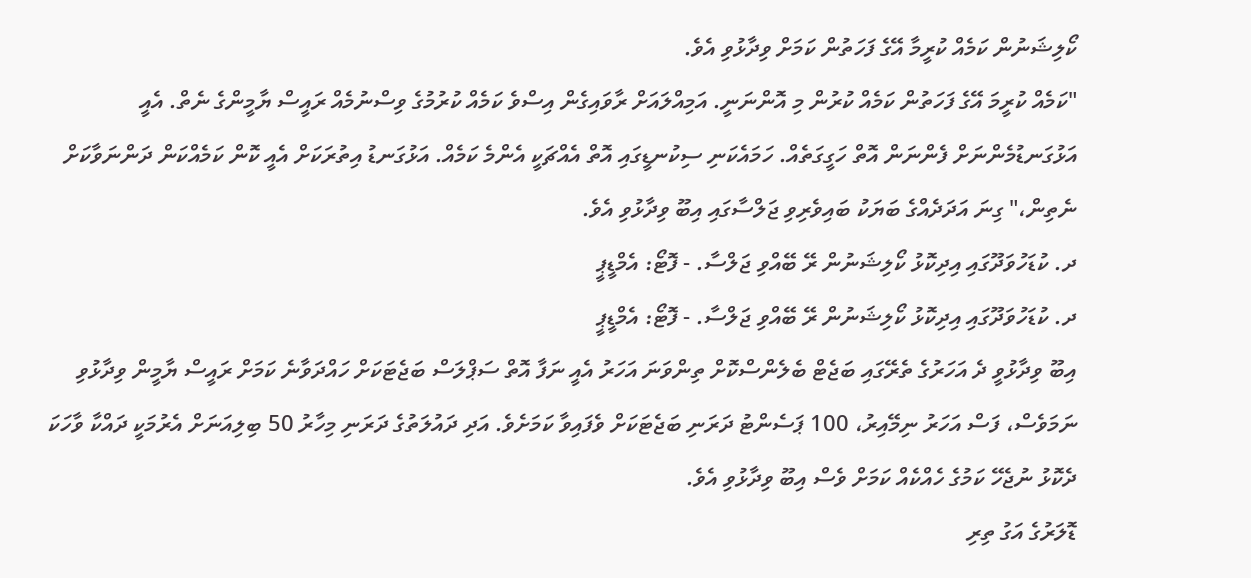ކޯލިޝަނުން ކަމެއް ކުރީމާ އޭގެ ފަހަތުން ކަމަށް ވިދާޅުވި އެވެ.
"ކަމެއް ކުރީމަ އޭގެ ފަހަތުން ކަމެއް ކުރުން މި އޮންނަނީ. އަމިއްލައަށް ރާވައިގެން އިސްވެ ކަމެއް ކުރުމުގެ ވިސްނުމެއް ރައީސް ޔާމީންގެ ނެތް. އެއީ އަޅުގަނޑުމެންނަށް ފެންނަން އޮތް ހަގީގަތެއް. ހަމައެކަނި ސިކުނޑީގައި އޮތް އެއްޗަކީ އެންމެ ކަމެއް. އަޅުގަނޑު އިތުރަކަށް އެއީ ކޮން ކަމެއްކަން ދަންނަވާކަށް ނެތިން،" ގިނަ އަދަދެއްގެ ބަޔަކު ބައިވެރިވި ޖަލްސާގައި އިބޫ ވިދާޅުވި އެވެ.
ދ. ކުޑަހުވަދޫގައި އިދިކޮޅު ކޯލިޝަނުން ރޭ ބޭއްވި ޖަލްސާ. - ފޮޓޯ: އެމްޑީޕީ
ދ. ކުޑަހުވަދޫގައި އިދިކޮޅު ކޯލިޝަނުން ރޭ ބޭއްވި ޖަލްސާ. - ފޮޓޯ: އެމްޑީޕީ
އިބޫ ވިދާޅުވީ ދެ އަހަރުގެ ތެރޭގައި ބަޖެޓް ބެލެންސްކޮށް ތިންވަނަ އަހަރު އެއީ ނަފާ އޮތް ސަޕްލަސް ބަޖެޓަކަށް ހައްދަވާނެ ކަމަށް ރައީސް ޔާމީން ވިދާޅުވި ނަމަވެސް، ފަސް އަހަރު ނިމޭއިރު، 100 ޕަސެންޓު ދަރަނި ބަޖެޓަކަށް ވެފައިވާ ކަމަށެވެ. އަދި ދައުލަތުގެ ދަރަނި މިހާރު 50 ބިލިއަނަށް އެރުމަކީ ދައްކާ ވާހަކަ ދެކޮޅު ނުޖެހޭ ކަމުގެ ހެއްކެއް ކަމަށް ވެސް އިބޫ ވިދާޅުވި އެވެ.
ޑޮލަރުގެ އަގު ތިރި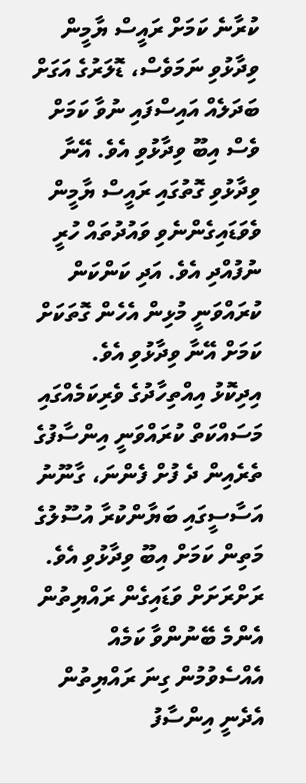ކުރާނެ ކަމަށް ރައީސް ޔާމީން ވިދާޅުވި ނަމަވެސް، ޑޮލަރުގެ އަގަށް ބަދަލެއް އައިސްފައި ނުވާ ކަމަށް ވެސް އިބޫ ވިދާޅުވި އެވެ. އޭނާ ވިދާޅުވި ގޮތުގައި ރައީސް ޔާމީން ވެވަޑައިގެންނެވި ވައުދުތައް ހުރީ ނުފުއްދި އެވެ. އަދި ކަންކަން ކުރައްވަނީ މުޅިން އެހެން ގޮތަކަށް ކަމަށް އޭނާ ވިދާޅުވި އެވެ.
އިދިކޮޅު އިއްތިހާދުގެ ވެރިކަމެއްގައި މަސައްކަތް ކުރައްވަނީ އިންސާފުގެ ތެރެއިން ދެ ފުށް ފެންނަ، ގާނޫނު އަސާސީގައި ބަޔާންކުރާ އުސޫލުގެ މަތިން ކަމަށް އިބޫ ވިދާޅުވި އެވެ.
ރަށްރަށަށް ވަޑައިގެން ރައްޔިތުން އެންމެ ބޭނުންވާ ކަމެއް އެއްސެވުމުން ގިނަ ރައްޔިތުން އެދެނީ އިންސާފު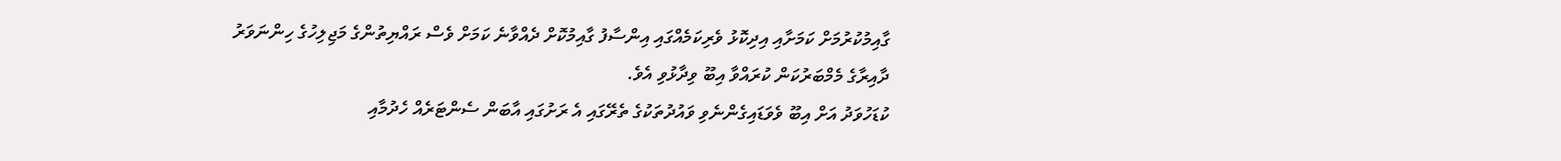ގާއިމުކުރުމަށް ކަމަށާއި އިދިކޮޅު ވެރިކަމެއްގައި އިންސާފު ގާއިމުކޮށް ދެއްވާނެ ކަމަށް ވެސް ރައްޔިތުންގެ މަޖިލިހުގެ ހިންނަވަރު ދާއިރާގެ މެމްބަރުކަން ކުރައްވާ އިބޫ ވިދާޅުވި އެވެ.
ކުޑަހުވަދު އަށް އިބޫ ވެވަޑައިގެންނެވި ވައުދުތަކުގެ ތެރޭގައި އެ ރަށުގައި އާބަން ސެންޓަރެއް ހެދުމާއި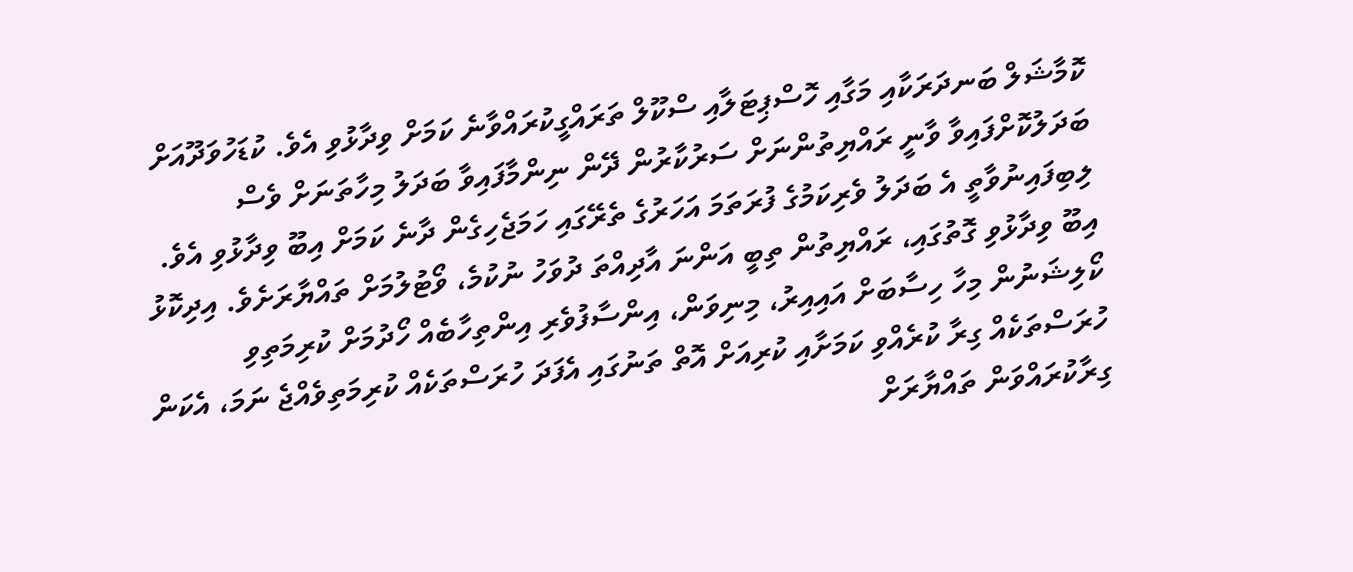ކޮމާޝަލް ބަނދަރަކާއި މަގާއި ހޮސްޕިޓަލާއި ސްކޫލް ތަރައްގީކުރައްވާނެ ކަމަށް ވިދާޅުވި އެވެ. ކުޑަހުވަދޫއަށް ބަދަލުކޮށްފައިވާ ވާނީ ރައްޔިތުންނަށް ސަރުކާރުން ދޭން ނިންމާފައިވާ ބަދަލު މިހާތަނަށް ވެސް ލިބިފައިނުވާތީ އެ ބަދަލު ވެރިކަމުގެ ފުރަތަމަ އަހަރުގެ ތެރޭގައި ހަމަޖެހިގެން ދާނެ ކަމަށް އިބޫ ވިދާޅުވި އެވެ.
އިބޫ ވިދާޅުވި ގޮތުގައި، ރައްޔިތުން ތިބީ އަންނަ އާދިއްތަ ދުވަހު ނުކުމެ، ވޯޓުލުމަށް ތައްޔާރަށެވެ. އިދިކޮޅު ކޯލިޝަނުން މިހާ ހިސާބަށް އައިއިރު، މިނިވަން، އިންސާފުވެރި އިންތިހާބެއް ހޯދުމަށް ކުރިމަތިވި ހުރަސްތަކެއް ގިރާ ކުރެއްވި ކަމަށާއި ކުރިއަށް އޮތް ތަނުގައި އެފަދަ ހުރަސްތަކެއް ކުރިމަތިވެއްޖެ ނަމަ، އެކަން ގިރާކުރައްވަން ތައްޔާރަށް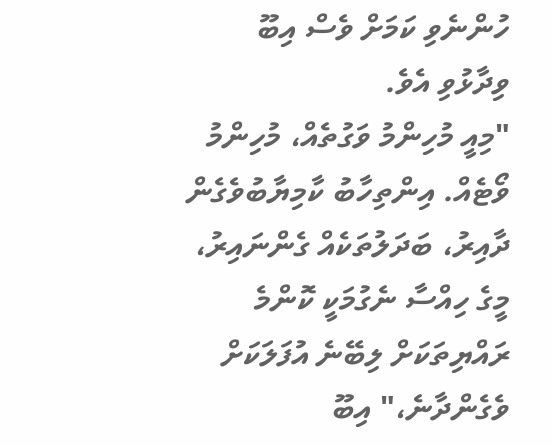ހުންނެވި ކަމަށް ވެސް އިބޫ ވިދާޅުވި އެވެ.
"މިއީ މުހިންމު ވަގުތެއް، މުހިންމު ވޯޓެއް. އިންތިހާބު ކާމިޔާބުވެގެން ދާއިރު، ބަދަލުތަކެއް ގެންނައިރު، މީގެ ހިއްސާ ނެގުމަކީ ކޮންމެ ރައްޔިތަކަށް ލިބޭނެ އުފަލަކަށް ވެގެންދާނެ،" އިބޫ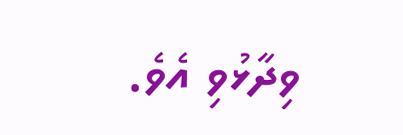ވިދާޅުވި އެވެ.